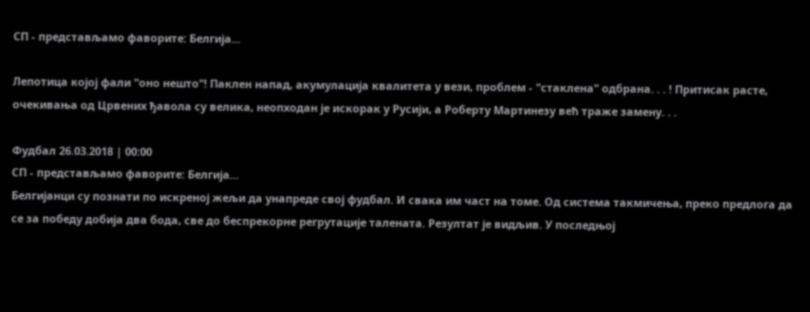СП - представљамо фаворите: Белгија...

Лепотица којој фали "оно нешто"! Паклен напад, акумулација квалитета у вези, проблем - "стаклена" одбрана. . . ! Притисак расте, очекивања од Црвених ђавола су велика, неопходан је искорак у Русији, а Роберту Мартинезу већ траже замену. . .

Фудбал 26.03.2018 | 00:00
СП - представљамо фаворите: Белгија...
Белгијанци су познати по искреној жељи да унапреде свој фудбал. И свака им част на томе. Од система такмичења, преко предлога да се за победу добија два бода, све до беспрекорне регрутације талената. Резултат је видљив. У последњој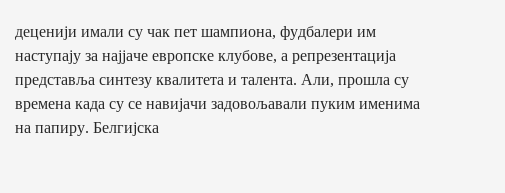деценији имали су чак пет шампиона, фудбалери им наступају за најјаче европске клубове, а репрезентација представља синтезу квалитета и талента. Али, прошла су времена када су се навијачи задовољавали пуким именима на папиру. Белгијска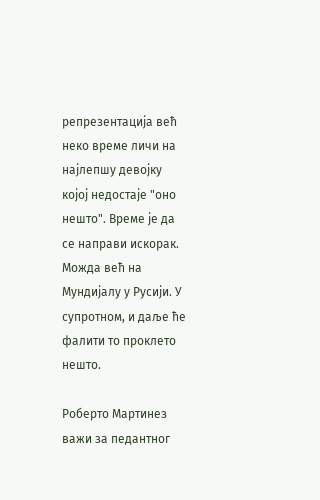репрезентација већ неко време личи на најлепшу девојку којој недостаје "оно нешто". Време је да се направи искорак. Можда већ на Мундијалу у Русији. У супротном, и даље ће фалити то проклето нешто.

Роберто Мартинез важи за педантног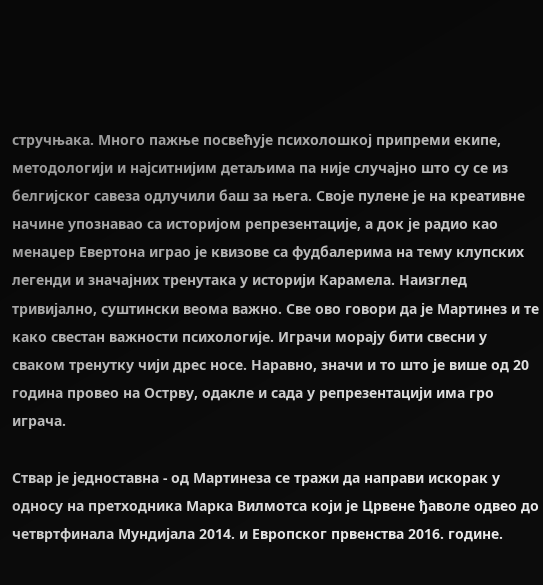стручњака. Много пажње посвећује психолошкој припреми екипе, методологији и најситнијим детаљима па није случајно што су се из белгијског савеза одлучили баш за њега. Своје пулене је на креативне начине упознавао са историјом репрезентације, а док је радио као менаџер Евертона играо је квизове са фудбалерима на тему клупских легенди и значајних тренутака у историји Карамела. Наизглед тривијално, суштински веома важно. Све ово говори да је Мартинез и те како свестан важности психологије. Играчи морају бити свесни у сваком тренутку чији дрес носе. Наравно, значи и то што је више од 20 година провео на Острву, одакле и сада у репрезентацији има гро играча.

Ствар је једноставна - од Мартинеза се тражи да направи искорак у односу на претходника Марка Вилмотса који је Црвене ђаволе одвео до четвртфинала Мундијала 2014. и Европског првенства 2016. године.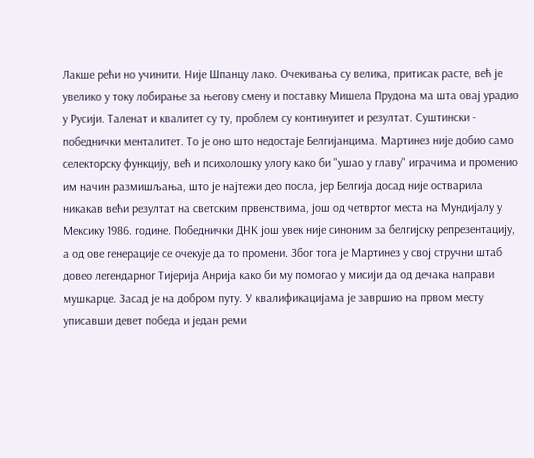Лакше рећи но учинити. Није Шпанцу лако. Очекивања су велика, притисак расте, већ је увелико у току лобирање за његову смену и поставку Мишела Прудона ма шта овај урадио у Русији. Таленат и квалитет су ту, проблем су континуитет и резултат. Суштински - победнички менталитет. То је оно што недостаје Белгијанцима. Мартинез није добио само селекторску функцију, већ и психолошку улогу како би "ушао у главу" играчима и променио им начин размишљања, што је најтежи део посла, јер Белгија досад није остварила никакав већи резултат на светским првенствима, још од четвртог места на Мундијалу у Мексику 1986. године. Победнички ДНК још увек није синоним за белгијску репрезентацију, а од ове генерације се очекује да то промени. Због тога је Мартинез у свој стручни штаб довео легендарног Тијерија Анрија како би му помогао у мисији да од дечака направи мушкарце. Засад је на добром путу. У квалификацијама је завршио на првом месту уписавши девет победа и један реми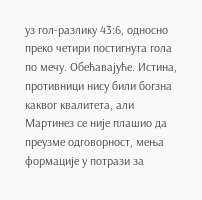уз гол-разлику 43:6, односно преко четири постигнута гола по мечу. Обећавајуће. Истина, противници нису били богзна каквог квалитета, али Мартинез се није плашио да преузме одговорност, мења формације у потрази за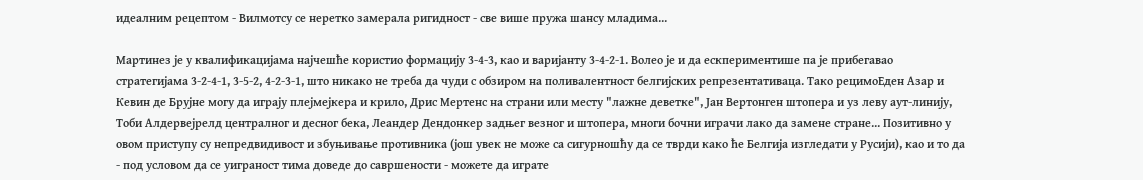идеалним рецептом - Вилмотсу се неретко замерала ригидност - све више пружа шансу младима...

Мартинез је у квалификацијама најчешће користио формацију 3-4-3, као и варијанту 3-4-2-1. Волео је и да ескпериментише па је прибегавао стратегијама 3-2-4-1, 3-5-2, 4-2-3-1, што никако не треба да чуди с обзиром на поливалентност белгијских репрезентативаца. Тако рецимоЕден Азар и Кевин де Брујне могу да играју плејмејкера и крило, Дрис Мертенс на страни или месту "лажне деветке", Јан Вертонген штопера и уз леву аут-линију, Тоби Алдервејрелд централног и десног бека, Леандер Дендонкер задњег везног и штопера, многи бочни играчи лако да замене стране... Позитивно у овом приступу су непредвидивост и збуњивање противника (још увек не може са сигурношћу да се тврди како ће Белгија изгледати у Русији), као и то да - под условом да се уиграност тима доведе до савршености - можете да играте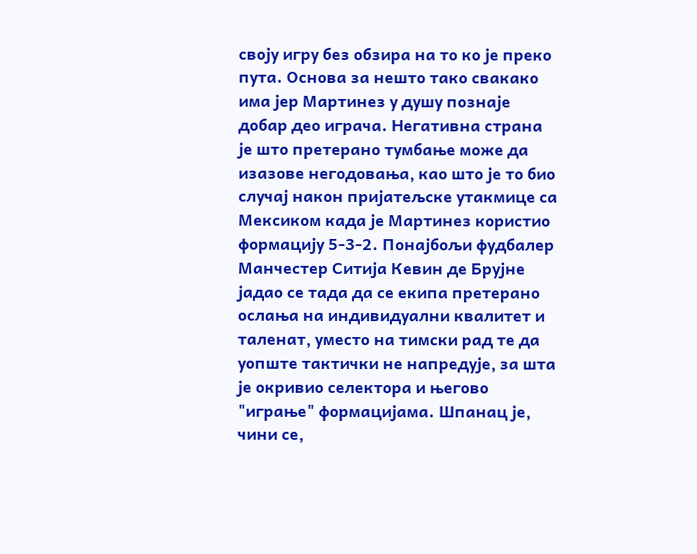своју игру без обзира на то ко је преко пута. Основа за нешто тако свакако има јер Мартинез у душу познаје добар део играча. Негативна страна је што претерано тумбање може да изазове негодовања, као што је то био случај након пријатељске утакмице са Мексиком када је Мартинез користио формацију 5-3-2. Понајбољи фудбалер Манчестер Ситија Кевин де Брујне јадао се тада да се екипа претерано ослања на индивидуални квалитет и таленат, уместо на тимски рад те да уопште тактички не напредује, за шта је окривио селектора и његово "играње" формацијама. Шпанац је, чини се,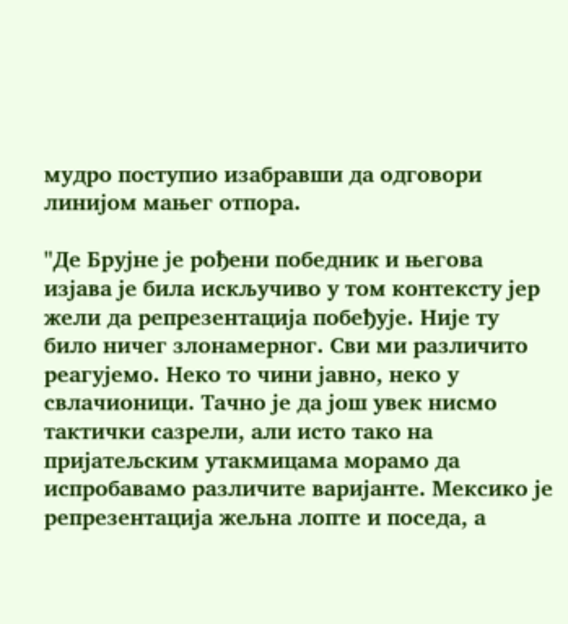мудро поступио изабравши да одговори линијом мањег отпора.

"Де Брујне је рођени победник и његова изјава је била искључиво у том контексту јер жели да репрезентација побеђује. Није ту било ничег злонамерног. Сви ми различито реагујемо. Неко то чини јавно, неко у свлачионици. Тачно је да још увек нисмо тактички сазрели, али исто тако на пријатељским утакмицама морамо да испробавамо различите варијанте. Мексико је репрезентација жељна лопте и поседа, а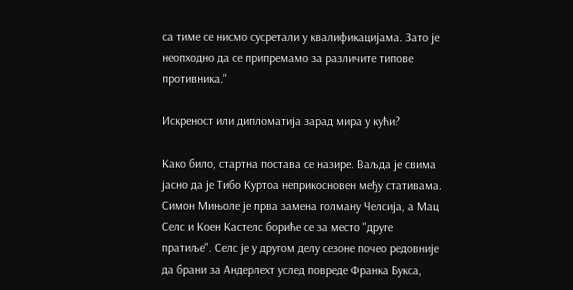са тиме се нисмо сусретали у квалификацијама. Зато је неопходно да се припремамо за различите типове противника."

Искреност или дипломатија зарад мира у кући?

Како било, стартна постава се назире. Ваљда је свима јасно да је Тибо Куртоа неприкосновен међу стативама. Симон Мињоле је прва замена голману Челсија, а Мац Селс и Коен Кастелс бориће се за место "друге пратиље". Селс је у другом делу сезоне почео редовније да брани за Андерлехт услед повреде Франка Букса,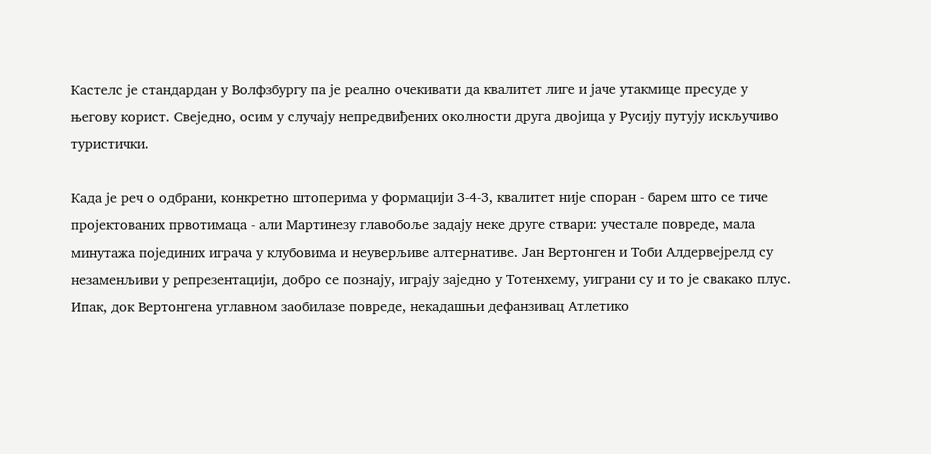Кастелс је стандардан у Волфзбургу па је реално очекивати да квалитет лиге и јаче утакмице пресуде у његову корист. Свеједно, осим у случају непредвиђених околности друга двојица у Русију путују искључиво туристички.

Када је реч о одбрани, конкретно штоперима у формацији 3-4-3, квалитет није споран - барем што се тиче пројектованих првотимаца - али Мартинезу главобоље задају неке друге ствари: учестале повреде, мала минутажа појединих играча у клубовима и неуверљиве алтернативе. Јан Вертонген и Тоби Алдервејрелд су незаменљиви у репрезентацији, добро се познају, играју заједно у Тотенхему, уиграни су и то је свакако плус. Ипак, док Вертонгена углавном заобилазе повреде, некадашњи дефанзивац Атлетико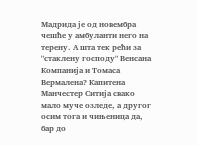Мадрида је од новембра чешће у амбуланти него на терену. А шта тек рећи за "стаклену господу" Венсана Компанија и Томаса Вермалена? Капитена Манчестер Ситија свако мало муче озледе, а другог осим тога и чињеница да, бар до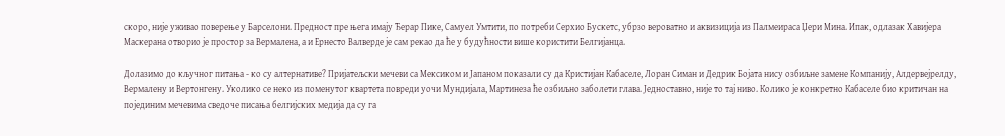скоро, није уживао поверење у Барселони. Предност пре њега имају Ђерар Пике, Самуел Умтити, по потреби Серхио Бускетс, убрзо вероватно и аквизиција из Палмеираса Џери Мина. Ипак, одлазак Хавијера Маскерана отворио је простор за Вермалена, а и Ернесто Валверде је сам рекао да ће у будућности више користити Белгијанца.

Долазимо до кључног питања - ко су алтернативе? Пријатељски мечеви са Мексиком и Јапаном показали су да Кристијан Кабаселе, Лоран Симан и Дедрик Бојата нису озбиљне замене Компанију, Алдервејрелду, Вермалену и Вертонгену. Уколико се неко из поменутог квартета повреди уочи Мундијала, Мартинеза ће озбиљно заболети глава. Једноставно, није то тај ниво. Колико је конкретно Кабаселе био критичан на појединим мечевима сведоче писања белгијских медија да су га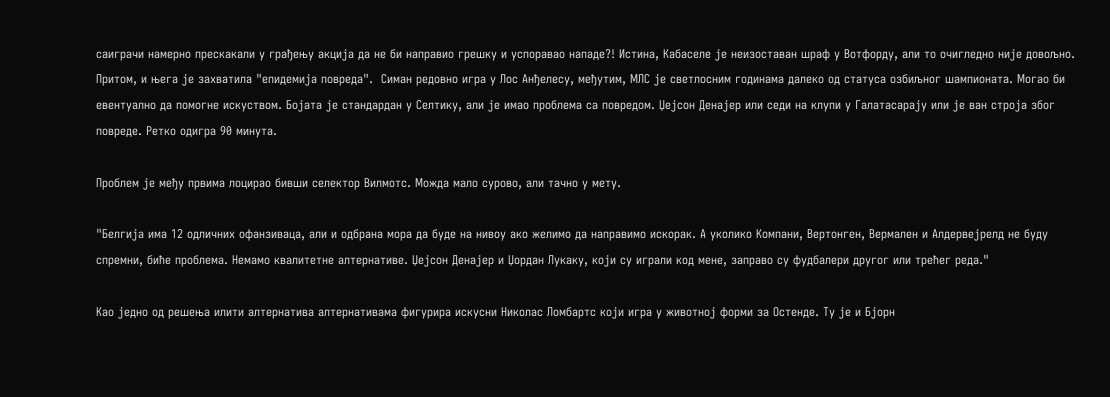саиграчи намерно прескакали у грађењу акција да не би направио грешку и успоравао нападе?! Истина, Кабаселе је неизоставан шраф у Вотфорду, али то очигледно није довољно. Притом, и њега је захватила "епидемија повреда".  Симан редовно игра у Лос Анђелесу, међутим, МЛС је светлосним годинама далеко од статуса озбиљног шампионата. Могао би евентуално да помогне искуством. Бојата је стандардан у Селтику, али је имао проблема са повредом. Џејсон Денајер или седи на клупи у Галатасарају или је ван строја због повреде. Ретко одигра 90 минута.

Проблем је међу првима лоцирао бивши селектор Вилмотс. Можда мало сурово, али тачно у мету.

"Белгија има 12 одличних офанзиваца, али и одбрана мора да буде на нивоу ако желимо да направимо искорак. А уколико Компани, Вертонген, Вермален и Алдервејрелд не буду спремни, биће проблема. Немамо квалитетне алтернативе. Џејсон Денајер и Џордан Лукаку, који су играли код мене, заправо су фудбалери другог или трећег реда."

Као једно од решења илити алтернатива алтернативама фигурира искусни Николас Ломбартс који игра у животној форми за Остенде. Ту је и Бјорн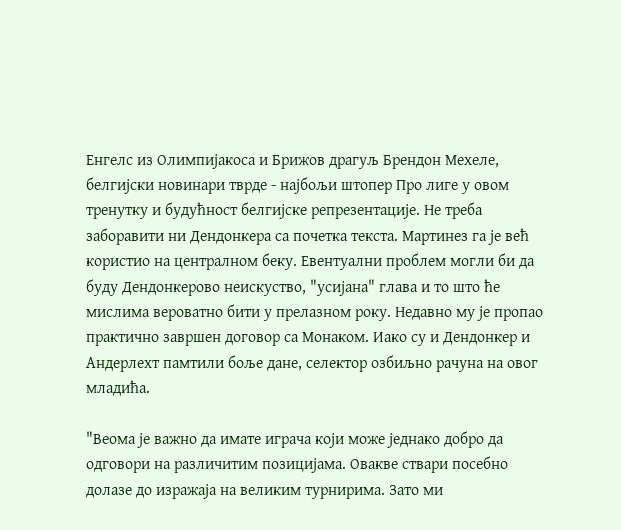Енгелс из Олимпијакоса и Брижов драгуљ Брендон Мехеле, белгијски новинари тврде - најбољи штопер Про лиге у овом тренутку и будућност белгијске репрезентације. Не треба заборавити ни Дендонкера са почетка текста. Мартинез га је већ користио на централном беку. Евентуални проблем могли би да буду Дендонкерово неискуство, "усијана" глава и то што ће мислима вероватно бити у прелазном року. Недавно му је пропао практично завршен договор са Монаком. Иако су и Дендонкер и Андерлехт памтили боље дане, селектор озбиљно рачуна на овог младића.

"Веома је важно да имате играча који може једнако добро да одговори на различитим позицијама. Овакве ствари посебно долазе до изражаја на великим турнирима. Зато ми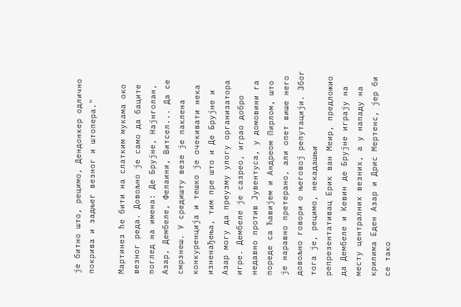је битно што, рецимо, Дендонкер одлично покрива и задњег везног и штопера."

Мартинез ће бити на слатким мукама око везног реда. Довољно је само да баците поглед на имена: Де Брујне, Најнголан, Азар, Дембеле, Фелаини, Витсел... Да се смрзнеш. У средишту везе је паклена конкуренција и тешко је очекивати нека изненађења, тим пре што и Де Брујне и Азар могу да преузму улогу организатора игре. Дембеле је сазрео, играо добро недавно против Јувентуса, у домовини га пореде са Ћавијем и Андреом Пирлом, што је наравно претерано, али опет више него довољно говори о његовој репутацији. Због тога је, рецимо, некадашњи репрезентативац Ерик ван Меир, предложио да Дембеле и Кевин де Брујне играју на месту централних везних, а у нападу на крилима Еден Азар и Дрис Мертенс, јер би се тако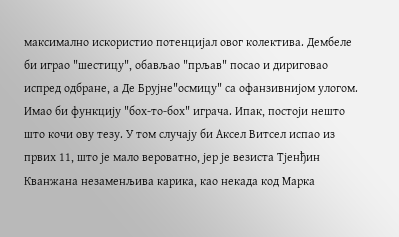максимално искористио потенцијал овог колектива. Дембеле би играо "шестицу", обављао "прљав" посао и дириговао испред одбране, а Де Брујне"осмицу" са офанзивнијом улогом. Имао би функцију "боx-то-боx" играча. Ипак, постоји нешто што кочи ову тезу. У том случају би Аксел Витсел испао из првих 11, што је мало вероватно, јер је везиста Тјенђин Кванжана незаменљива карика, као некада код Марка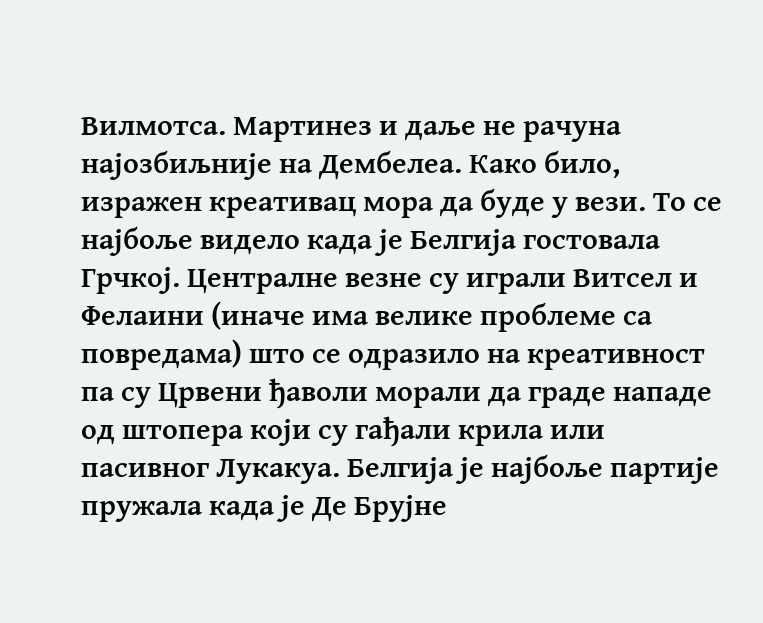Вилмотса. Мартинез и даље не рачуна најозбиљније на Дембелеа. Како било, изражен креативац мора да буде у вези. То се најбоље видело када је Белгија гостовала Грчкој. Централне везне су играли Витсел и Фелаини (иначе има велике проблеме са повредама) што се одразило на креативност па су Црвени ђаволи морали да граде нападе од штопера који су гађали крила или пасивног Лукакуа. Белгија је најбоље партије пружала када је Де Брујне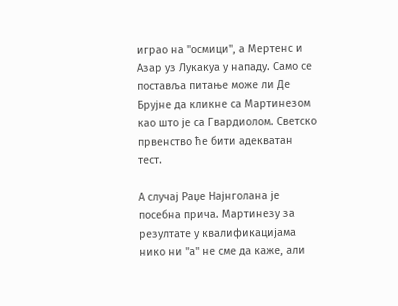играо на "осмици", а Мертенс и Азар уз Лукакуа у нападу. Само се поставља питање може ли Де Брујне да кликне са Мартинезом као што је са Гвардиолом. Светско првенство ће бити адекватан тест.

А случај Раџе Најнголана је посебна прича. Мартинезу за резултате у квалификацијама нико ни "а" не сме да каже, али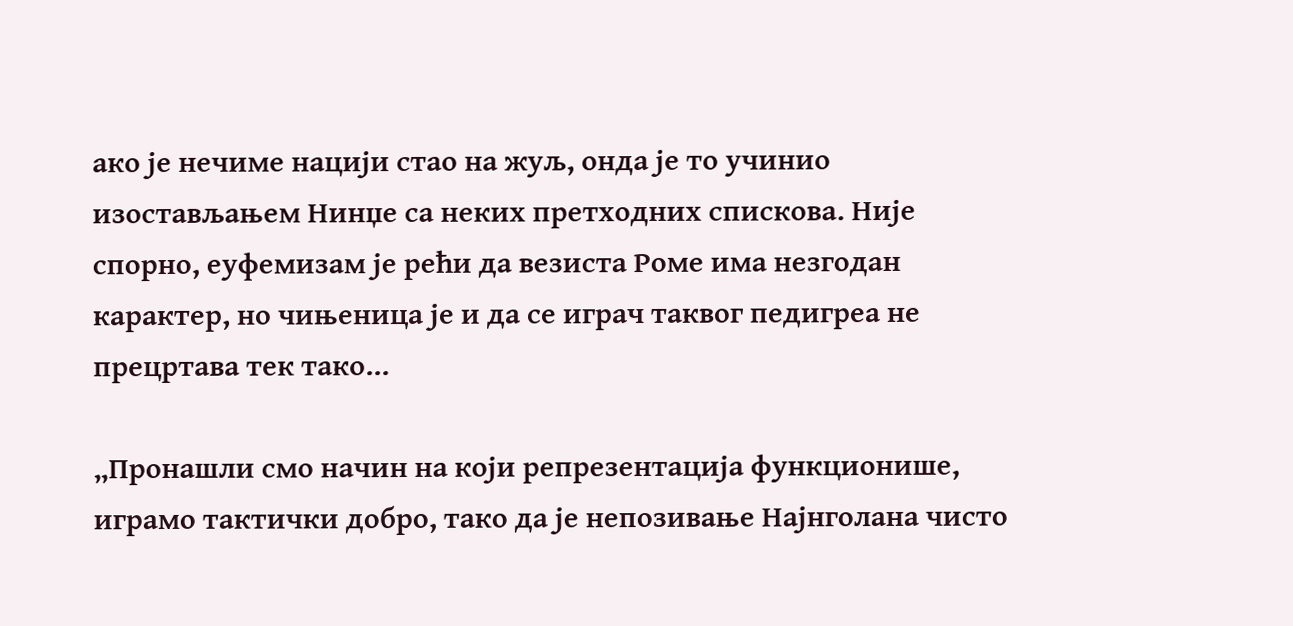ако је нечиме нацији стао на жуљ, онда је то учинио изостављањем Нинџе са неких претходних спискова. Није спорно, еуфемизам је рећи да везиста Роме има незгодан карактер, но чињеница је и да се играч таквог педигреа не прецртава тек тако...

„Пронашли смо начин на који репрезентација функционише, играмо тактички добро, тако да је непозивање Најнголана чисто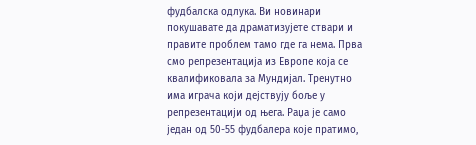фудбалска одлука. Ви новинари покушавате да драматизујете ствари и правите проблем тамо где га нема. Прва смо репрезентација из Европе која се квалификовала за Мундијал. Тренутно има играча који дејствују боље у репрезентацији од њега. Раџа је само један од 50-55 фудбалера које пратимо,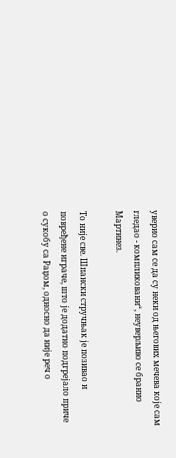уверио сам се да су неки од његових мечева које сам гледао - компликовани“, неуверљиво се бранио Мартинез.

То није све. Шпански стручњак је позивао и повређене играче, што је додатно подгрејало приче о сукобу са Раџом, односно да није реч о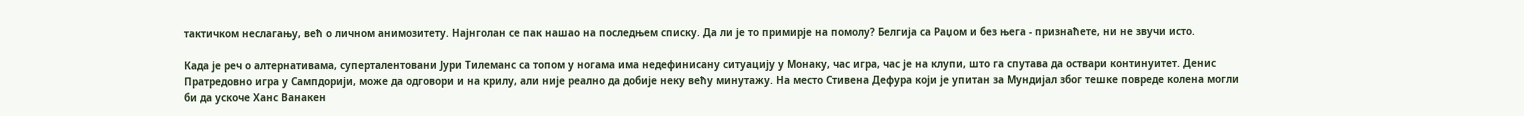тактичком неслагању, већ о личном анимозитету. Најнголан се пак нашао на последњем списку. Да ли је то примирје на помолу? Белгија са Раџом и без њега - признаћете, ни не звучи исто.

Када је реч о алтернативама, суперталентовани Јури Тилеманс са топом у ногама има недефинисану ситуацију у Монаку, час игра, час је на клупи, што га спутава да оствари континуитет. Денис Пратредовно игра у Сампдорији, може да одговори и на крилу, али није реално да добије неку већу минутажу. На место Стивена Дефура који је упитан за Мундијал због тешке повреде колена могли би да ускоче Ханс Ванакен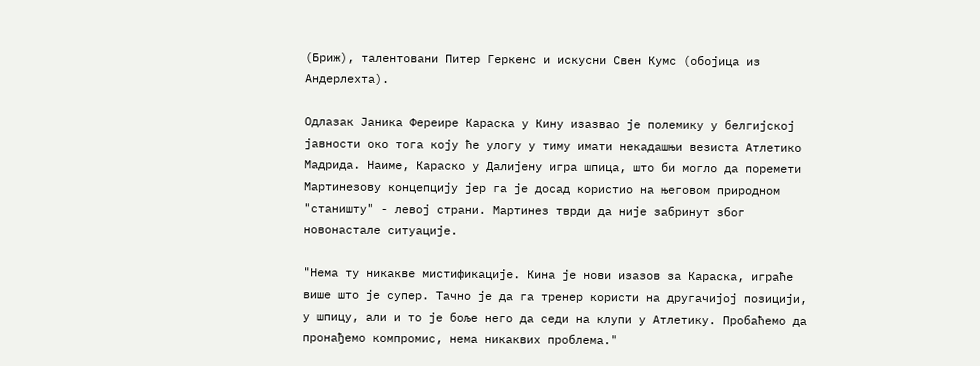(Бриж), талентовани Питер Геркенс и искусни Свен Кумс (обојица из Андерлехта).

Одлазак Јаника Фереире Караска у Кину изазвао је полемику у белгијској јавности око тога коју ће улогу у тиму имати некадашњи везиста Атлетико Мадрида. Наиме, Караско у Далијену игра шпица, што би могло да поремети Мартинезову концепцију јер га је досад користио на његовом природном "станишту" - левој страни. Мартинез тврди да није забринут због новонастале ситуације.

"Нема ту никакве мистификације. Кина је нови изазов за Караска, играће више што је супер. Тачно је да га тренер користи на другачијој позицији, у шпицу, али и то је боље него да седи на клупи у Атлетику. Пробаћемо да пронађемо компромис, нема никаквих проблема."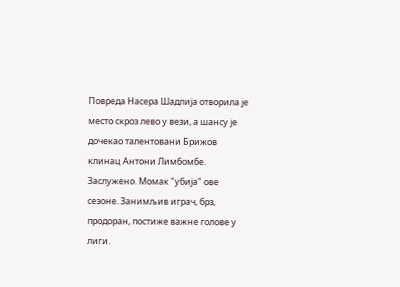Повреда Насера Шадлија отворила је место скроз лево у вези, а шансу је дочекао талентовани Брижов клинац Антони Лимбомбе. Заслужено. Момак "убија" ове сезоне. Занимљив играч, брз, продоран, постиже важне голове у лиги.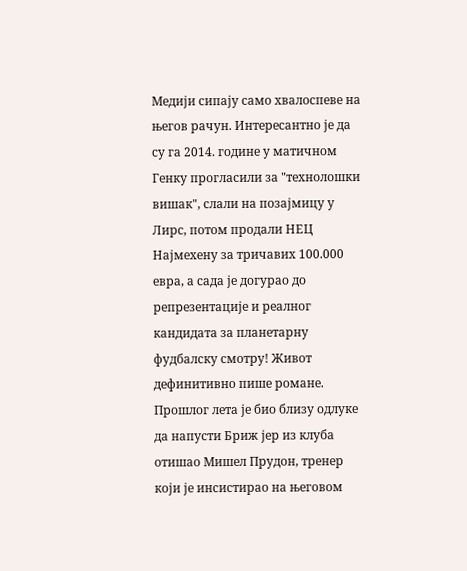Медији сипају само хвалоспеве на његов рачун. Интересантно је да су га 2014. године у матичном Генку прогласили за "технолошки вишак", слали на позајмицу у Лирс, потом продали НЕЦ Најмехену за тричавих 100.000 евра, а сада је догурао до репрезентације и реалног кандидата за планетарну фудбалску смотру! Живот дефинитивно пише романе. Прошлог лета је био близу одлуке да напусти Бриж јер из клуба отишао Мишел Прудон, тренер који је инсистирао на његовом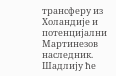трансферу из Холандије и потенцијални Мартинезов наследник. Шадлију ће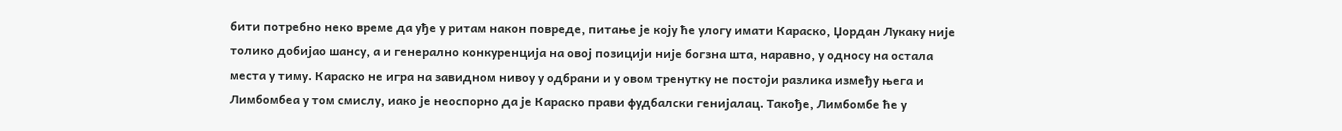бити потребно неко време да уђе у ритам након повреде, питање је коју ће улогу имати Караско, Џордан Лукаку није толико добијао шансу, а и генерално конкуренција на овој позицији није богзна шта, наравно, у односу на остала места у тиму. Караско не игра на завидном нивоу у одбрани и у овом тренутку не постоји разлика између њега и Лимбомбеа у том смислу, иако је неоспорно да је Караско прави фудбалски генијалац. Такође, Лимбомбе ће у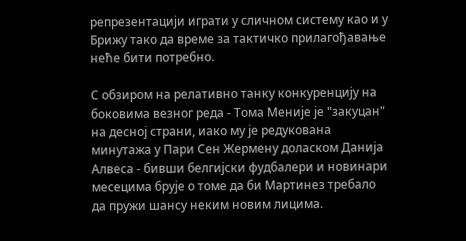репрезентацији играти у сличном систему као и у Брижу тако да време за тактичко прилагођавање неће бити потребно.

С обзиром на релативно танку конкуренцију на боковима везног реда - Тома Меније је "закуцан" на десној страни, иако му је редукована минутажа у Пари Сен Жермену доласком Данија Алвеса - бивши белгијски фудбалери и новинари месецима брује о томе да би Мартинез требало да пружи шансу неким новим лицима.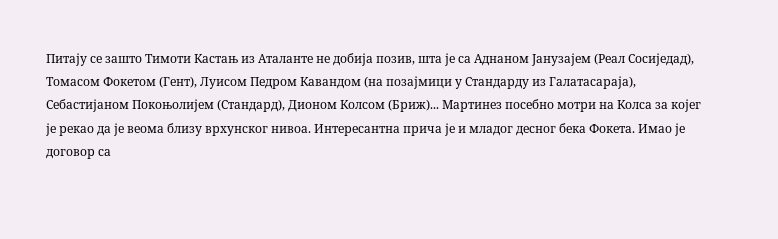Питају се зашто Тимоти Кастањ из Аталанте не добија позив, шта је са Аднаном Јанузајем (Реал Сосиједад), Томасом Фокетом (Гент), Луисом Педром Кавандом (на позајмици у Стандарду из Галатасараја), Себастијаном Покоњолијем (Стандард), Дионом Колсом (Бриж)... Мартинез посебно мотри на Колса за којег је рекао да је веома близу врхунског нивоа. Интересантна прича је и младог десног бека Фокета. Имао је договор са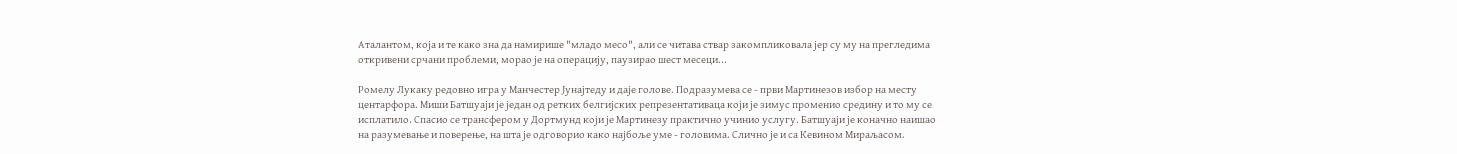Аталантом, која и те како зна да намирише "младо месо", али се читава ствар закомпликовала јер су му на прегледима откривени срчани проблеми, морао је на операцију, паузирао шест месеци...

Ромелу Лукаку редовно игра у Манчестер Јунајтеду и даје голове. Подразумева се - први Мартинезов избор на месту центарфора. Миши Батшуаји је један од ретких белгијских репрезентативаца који је зимус променио средину и то му се исплатило. Спасио се трансфером у Дортмунд који је Мартинезу практично учинио услугу. Батшуаји је коначно наишао на разумевање и поверење, на шта је одговорио како најбоље уме - головима. Слично је и са Кевином Мираљасом.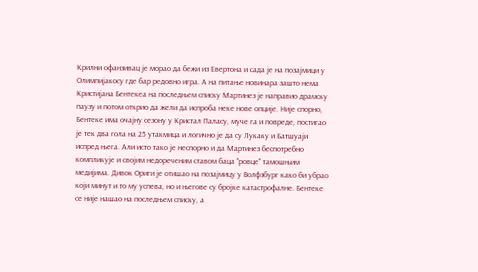Крилни офанзивац је морао да бежи из Евертона и сада је на позајмици у Олимпијакосу где бар редовно игра. А на питање новинара зашто нема Кристијана Бентекеа на последњем списку Мартинез је направио драмску паузу и потом открио да жели да испроба неке нове опције. Није спорно, Бентеке има очајну сезону у Кристал Паласу, муче га и повреде, постигао је тек два гола на 25 утакмица и логично је да су Лукаку и Батшуаји испред њега. Али исто тако је неспорно и да Мартинез беспотребно компликује и својим недореченим ставом баца "ровце" тамошњим медијима. Дивок Ориги је отишао на позајмицу у Волфзбург како би убрао који минут и то му успева, но и његове су бројке катастрофалне. Бентеке се није нашао на последњем списку, а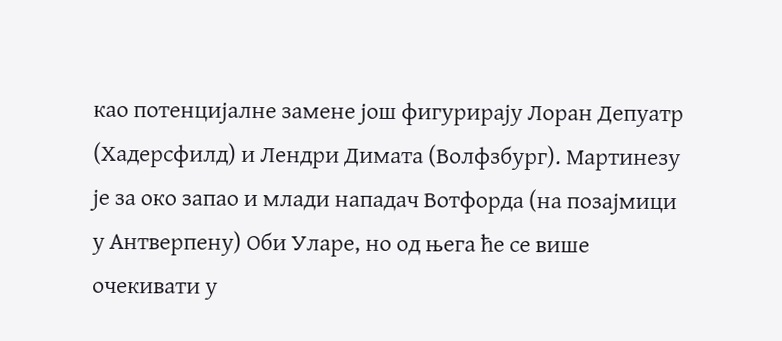као потенцијалне замене још фигурирају Лоран Депуатр (Хадерсфилд) и Лендри Димата (Волфзбург). Мартинезу је за око запао и млади нападач Вотфорда (на позајмици у Антверпену) Оби Уларе, но од њега ће се више очекивати у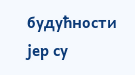будућности јер су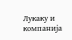Лукаку и компанија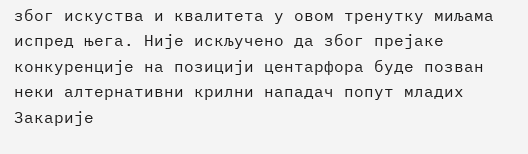због искуства и квалитета у овом тренутку миљама испред њега. Није искључено да због прејаке конкуренције на позицији центарфора буде позван неки алтернативни крилни нападач попут младих Закарије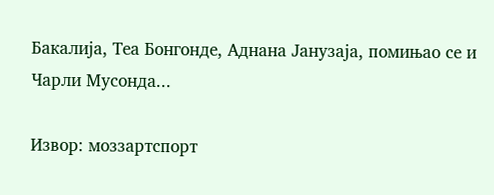Бакалија, Теа Бонгонде, Аднана Јанузаја, помињао се и Чарли Мусонда...

Извор: моззартспорт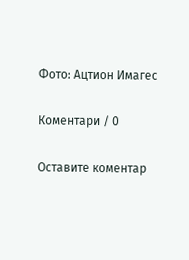Фото: Ацтион Имагес

Коментари / 0

Оставите коментар